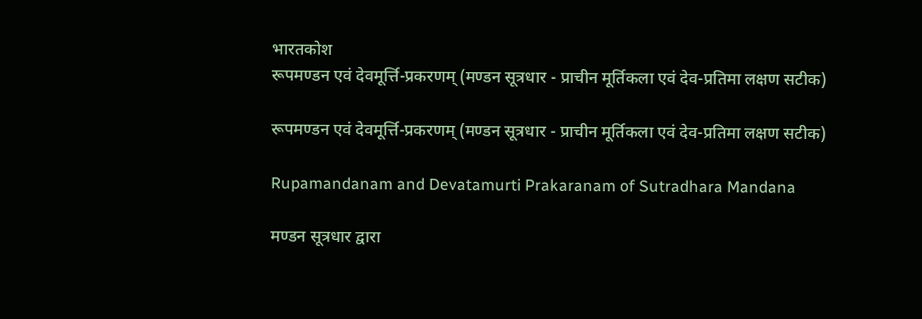भारतकोश
रूपमण्डन एवं देवमूर्त्ति-प्रकरणम् (मण्डन सूत्रधार - प्राचीन मूर्तिकला एवं देव-प्रतिमा लक्षण सटीक)

रूपमण्डन एवं देवमूर्त्ति-प्रकरणम् (मण्डन सूत्रधार - प्राचीन मूर्तिकला एवं देव-प्रतिमा लक्षण सटीक)

Rupamandanam and Devatamurti Prakaranam of Sutradhara Mandana

मण्डन सूत्रधार द्वारा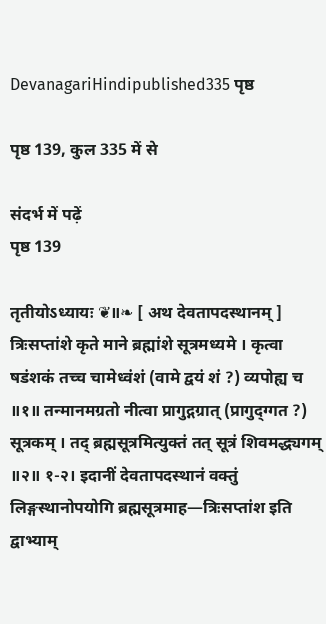DevanagariHindipublished335 पृष्ठ

पृष्ठ 139, कुल 335 में से

संदर्भ में पढ़ें
पृष्ठ 139

तृतीयोऽध्यायः ❦॥❧ [ अथ देवतापदस्थानम् ] त्रिःसप्तांशे कृते माने ब्रह्मांशे सूत्रमध्यमे । कृत्वा षडंशकं तच्च चामेध्वंशं (वामे द्वयं शं ?) व्यपोह्य च ॥१॥ तन्मानमग्रतो नीत्वा प्रागुद्गग्रात् (प्रागुद्ग्गत ?) सूत्रकम् । तद् ब्रह्मसूत्रमित्युक्तं तत् सूत्रं शिवमद्ध्यगम् ॥२॥ १-२। इदानीं देवतापदस्थानं वक्तुं लिङ्गस्थानोपयोगि ब्रह्मसूत्रमाह—त्रिःसप्तांश इति द्वाभ्याम्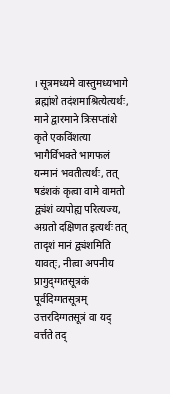। सूत्रमध्यमे वास्तुमध्यभागे ब्रह्मांशे तदंशमाश्रित्येत्यर्थः, माने द्वारमाने त्रिःसप्तांशे कृते एकविंशत्या भागैर्विभक्ते भागफलं यन्मानं भवतीत्यर्थः, तत् षडंशकं कृत्वा वामे वामतो द्व्यंशं व्यपोह्य परित्यज्य, अग्रतो दक्षिणत इत्यर्थः तत् तादृशं मानं द्व्यंशमिति यावत्ः, नीत्वा अपनीय प्रागुद्ग्गतसूत्रकं पूर्वदिग्गतसूत्रम् उत्तरदिग्गतसूत्रं वा यद् वर्त्तते तद्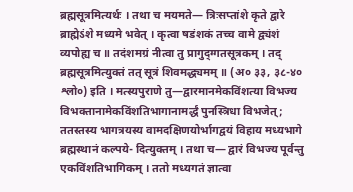ब्रह्मसूत्रमित्यर्थः । तथा च मयमते— त्रिःसप्तांशे कृते द्वारे ब्राह्मेऽंशे मध्यमे भवेत् । कृत्वा षडंशकं तच्च वामे द्व्यंशं व्यपोह्य च ॥ तदंशमग्रं नीत्वा तु प्रागुद्ग्गतसूत्रकम् । तद् ब्रह्मसूत्रमित्युक्तं तत् सूत्रं शिवमद्ध्यमम् ॥ (अ० ३३, ३८-४० श्लो०) इति । मत्स्यपुराणे तु—द्वारमानमेकविंशत्या विभज्य विभक्तानामेकविंशतिभागानामर्द्धं पुनस्त्रिधा विभजेत्; ततस्तस्य भागत्रयस्य वामदक्षिणयोर्भागद्वयं विहाय मध्यभागे ब्रह्मस्थानं कल्पये- दित्युक्तम् । तथा च— द्वारं विभज्य पूर्वन्तु एकविंशतिभागिकम् । ततो मध्यगतं ज्ञात्वा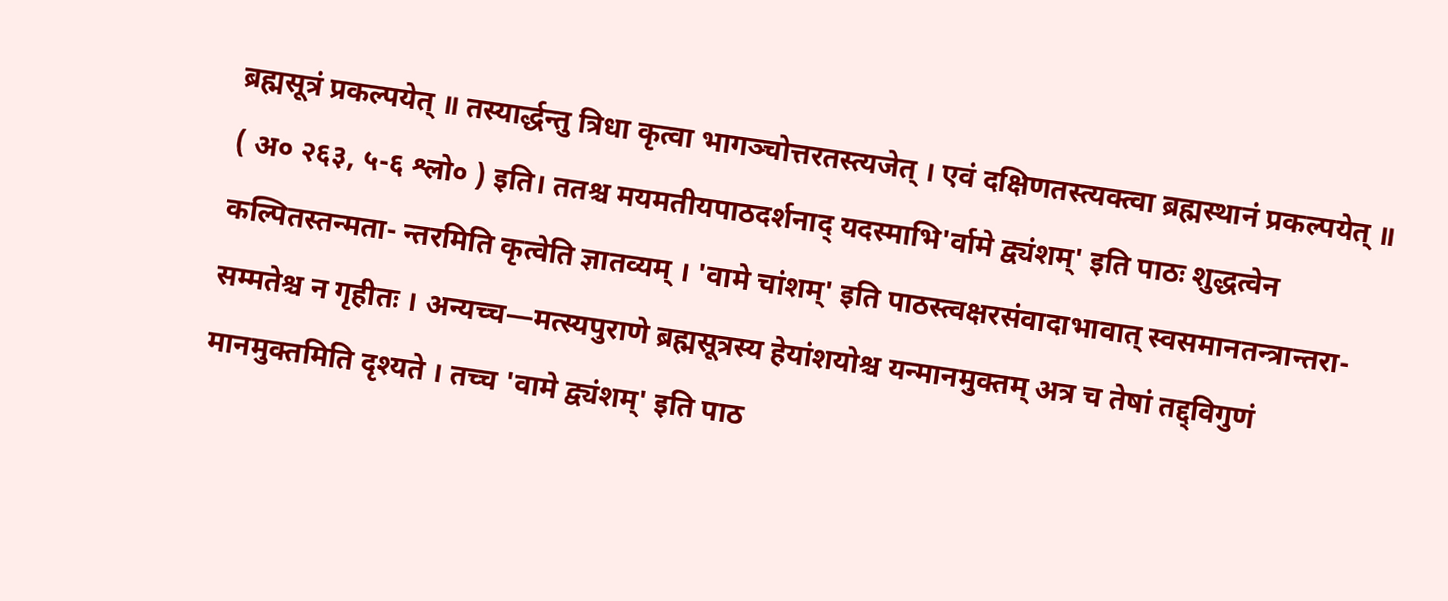ब्रह्मसूत्रं प्रकल्पयेत् ॥ तस्यार्द्धन्तु त्रिधा कृत्वा भागञ्चोत्तरतस्त्यजेत् । एवं दक्षिणतस्त्यक्त्वा ब्रह्मस्थानं प्रकल्पयेत् ॥ ( अ० २६३, ५-६ श्लो० ) इति। ततश्च मयमतीयपाठदर्शनाद् यदस्माभि'र्वामे द्व्यंशम्' इति पाठः शुद्धत्वेन कल्पितस्तन्मता- न्तरमिति कृत्वेति ज्ञातव्यम् । 'वामे चांशम्' इति पाठस्त्वक्षरसंवादाभावात् स्वसमानतन्त्रान्तरा- सम्मतेश्च न गृहीतः । अन्यच्च—मत्स्यपुराणे ब्रह्मसूत्रस्य हेयांशयोश्च यन्मानमुक्तम् अत्र च तेषां तद्द्विगुणं मानमुक्तमिति दृश्यते । तच्च 'वामे द्व्यंशम्' इति पाठ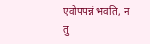एवोपपन्नं भवति, न तु